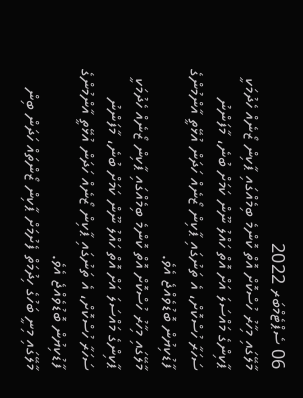06 ސެޕްޓެމްބަރ 2022
މާލޭގައި މިހާރު ހުސްކޮށް އޮތް ކޮންމެ ބިމެއްގައި ޕާކިން ޒޯނެއް ހެދުމަކީ ޕާކިންގެ މައްސަލަ އަށް އޮތް ހައްލު ނޫން ކަމަށް ބުނެ، މާފަންނު ސަހަރާ ހުސްކޮށް، އެ ތަނުގައި ޕާކިން ޒޯނެއް ހަދަން އުޅޭތީ އާންމުންގެ ފާޑުކިޔުން ބޮޑުވެއްޖެ އެވެ.
މާލޭގައި މިހާރު ހުސްކޮށް އޮތް ކޮންމެ ބިމެއްގައި ޕާކިން ޒޯނެއް ހެދުމަކީ ޕާކިންގެ މައްސަލަ އަށް އޮތް ހައްލު ނޫން ކަމަށް ބުނެ، މާފަންނު ސަހަރާ ހުސްކޮށް، އެ ތަނުގައި ޕާކިން ޒޯނެއް ހަދަން އުޅޭތީ އާންމުންގެ ފާޑުކިޔުން ބޮޑުވެއްޖެ އެވެ.
މާލޭގައި މިނީ ބަހުގެ ހިދުމަތް ފެށުމަށް ޕާކިން ޒޯންތައް ހަދަން ބިން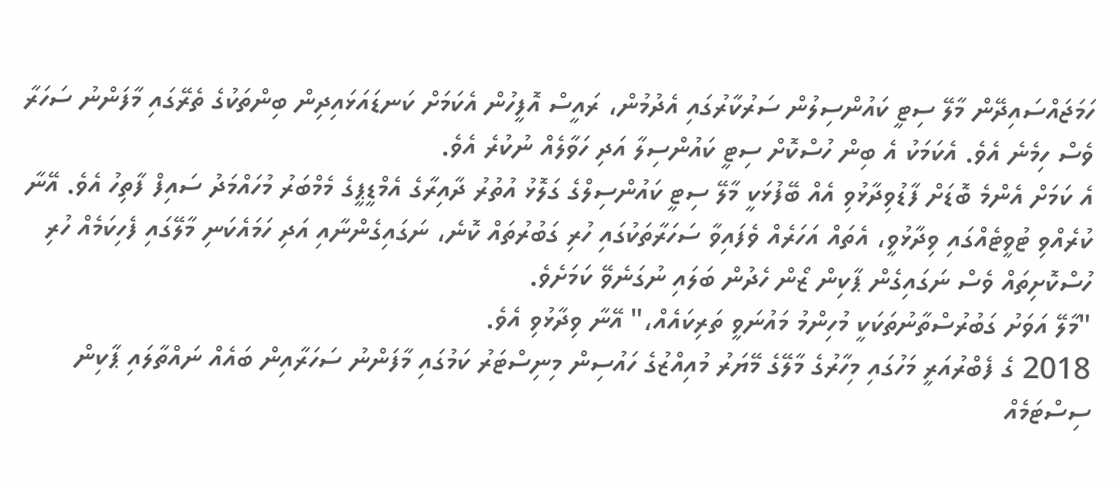ހަމަޖައްސައިދޭން މާލޭ ސިޓީ ކައުންސިލުން ސަރުކާރުގައި އެދުމުން، ރައީސް އޮފީހުން އެކަމަށް ކަނޑައަޅައިދިން ބިންތަކުގެ ތެރޭގައި މާފަންނު ސަހަރާ ވެސް ހިމެނެ އެވެ. އެކަމަކު އެ ބިން ހުސްކޮށް ސިޓީ ކައުންސިލާ އަދި ހަވާލެއް ނުކުރެ އެވެ.
އެ ކަމަށް އެންމެ ބޮޑަށް ފާޑުވިދާޅުވި އެއް ބޭފުޅަކީ މާލޭ ސިޓީ ކައުންސިލްގެ ގަލޮޅު އުތުރު ދާއިރާގެ އެމްޑީޕީގެ މެމްބަރު މުހައްމަދު ސައިފް ފާތިހު އެވެ. އޭނާ ކުރެއްވި ޓުވީޓެއްގައި ވިދާޅުވީ، އެތައް އަހަރެއް ވެފައިވާ ސަހަރާތަކުގައި ހުރި ގަބުރުތައް ކޮނެ، ނަގައިގެންނާއި އަދި ހަމައެކަނި މާލޭގައި ފެހިކަމެއް ހުރި ހުސްކޮށިތައް ވެސް ނަގައިގެން ޕާކިން ޒޯން ހެދުން ބަލައި ނުގަނެވޭ ކަމަށެވެ.
"މާލޭ އަވަށު ގަބުރުސްތާނުތަކަކީ މުހިންމު މައުނަވީ ތަރިކައެއް،" އޭނާ ވިދާޅުވި އެވެ.
2018 ގެ ފެބްރުއަރީ މަހުގައި މިހާރުގެ މާލޭގެ މޭޔަރު މުއިއްޒުގެ ހައުސިން މިނިސްޓަރު ކަމުގައި މާފަންނު ސަހަރާއިން ބައެއް ނައްތާލައި ޕާކިން ސިސްޓަމެއް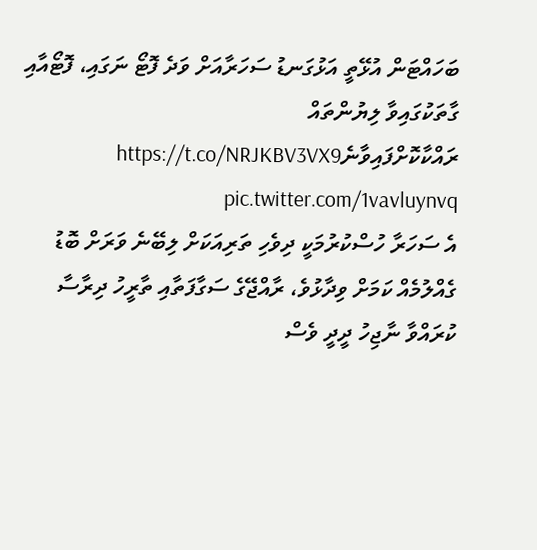ބަހައްޓަން އުޅޭތީ އަޅުގަނޑު ސަހަރާއަށް ވަދެ ފޮޓޯ ނަގައި، ފޮޓޯއާއި ގާތަކުގައިވާ ލިޔުންތައް ރައްކާކޮށްފައިވާނެhttps://t.co/NRJKBV3VX9 pic.twitter.com/1vavluynvq
އެ ސަހަރާ ހުސްކުރުމަކީ ދިވެހި ތަރިއަކަށް ލިބޭނެ ވަރަށް ބޮޑު ގެއްލުމެއް ކަމަށް ވިދާޅުވެ، ރާއްޖޭގެ ސަގާފަތާއި ތާރީހު ދިރާސާ ކުރައްވާ ނާޖިހު ދީދީ ވެސް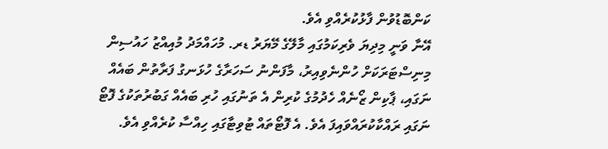ކަންބޮޑުވުން ފާޅުކުރެއްވި އެވެ.
އޭނާ ވަނީ މިދިޔަ ވެރިކަމުގައި މާލޭގެ މޭޔަރު ޑރ. މުހައްމަދު މުއިއްޒު ހައުސިން މިނިސްޓަރަކަށް ހުންނެވިއިރު، މާފަންނު ސަހަރާގެ ހުޅަނގު ފަރާތުން ބައެއް ނަގައި، ޕާކިން ޒޯނެއް ހެދުމުގެ ކުރިން އެ ތަނުގައި ހުރި ބައެއް ގަބުރުތަކުގެ ފޮޓޯ ނަގައި ރައްކާކުރައްވައިފަ އެވެ. އެ ފޮޓޯތައް ޓުވިޓާގައި ހިއްސާ ކުރެއްވި އެވެ.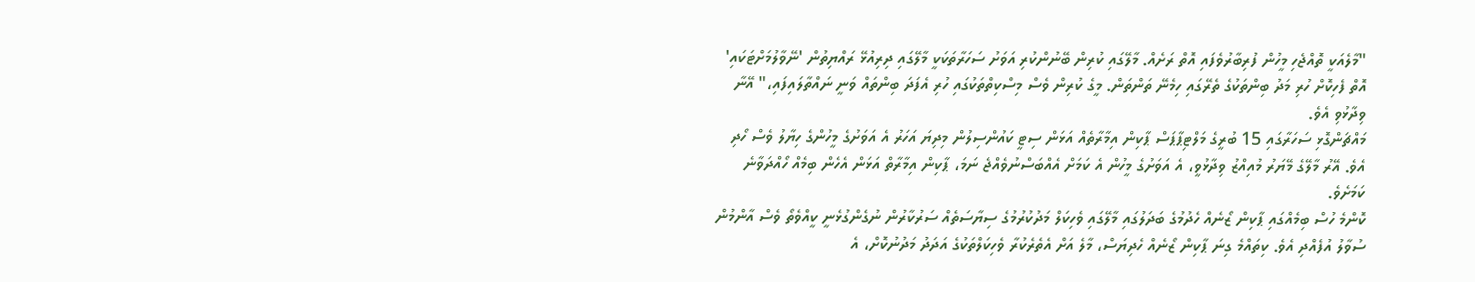"މާލެއަކީ ތޮއްޖެހި މީހުން ފުރިބާރުވެފައި އޮތް ރަށެއް. މާލޭގައި ކުރިން ބޭނުންކުރި އަވަށު ސަހަރާތަކަކީ މާލޭގައި ދިރިއުޅޭ ރައްޔިތުން 'ނޭވާލުމަށްޓަކައި' އޮތް ފެހިކޮށް ހުރި މަދު ބިންތަކުގެ ތެރޭގައި ހިމެނޭ ތަންތަން. މީގެ ކުރިން ވެސް މިސްކިތްތަކުގައި ހުރި އެފަދަ ބިންތައް ވަނީ ނައްތާލައިފައި،" އޭނާ ވިދާޅުވި އެވެ.
މައްޗަންގޮޅި ސަހަރާގައި 15 ބުރީގެ މަލްޓިޕާޕަސް ޕާކިން އިމާރާތެއް އަޅަން ސިޓީ ކައުންސިލުން މިދިޔަ އަހަރު އެ އަވަށުގެ މީހުންގެ ހިޔާލު ވެސް ހޯދި އެވެ. އޭރު މާލޭގެ މޭޔަރު މުއިއްޒު ވިދާޅުވީ، އެ އަވަށުގެ މީހުން އެ ކަމަށް އެއްބަސްނުވެއްޖެ ނަމަ، ޕާކިން އިމާރާތް އަޅަން އެހެން ބިމެއް ހޯއްދަވާނެ ކަމަށެވެ.
ކޮންމެ ހުސް ބިމެއްގައި ޕާކިން ޒޯނެއް ހެދުމުގެ ބަދަލުގައި މާލޭގައި ވެހިކަލް މަދުކުރުމުގެ ސިޔާސަތެއް ސަރުކާރުން ނުގެންގުޅެނީ ކީއްވެތޯ ވެސް އާންމުން ސުވާލު އުފެއްދި އެވެ. ކިތައްމެ ގިނަ ޕާކިން ޒޯނެއް ހެދިޔަސް، މާލެ އަށް އެތެރެކުރާ ވެހިކަލްތަކުގެ އަދަދު މަދުނުކޮށް، އެ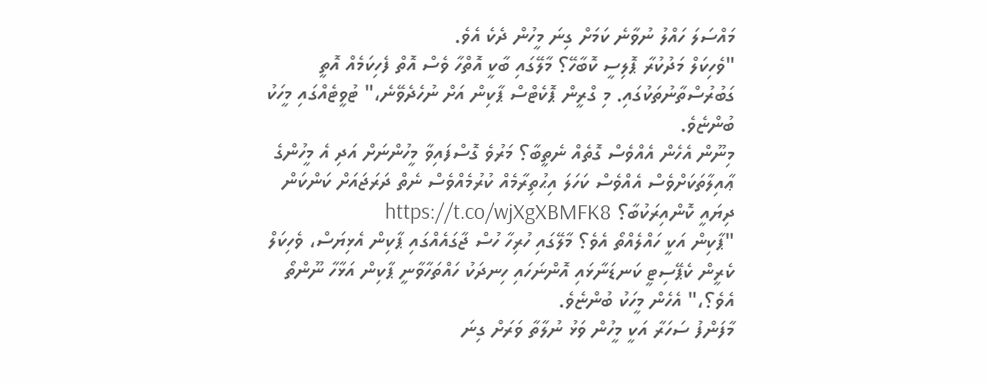މައްސަލަ ހައްލު ނުވާނެ ކަމަށް ގިނަ މީހުން ދެކެ އެވެ.
"ވެހިކަލް މަދުކުރާ ޕޮލިސީ ކޮބާހޭ؟ މާލޭގައި ބާކީ އޮތްހާ ވެސް އޮތް ފެހިކަމެއް އޮތީ ގަބުރުސްތާނުތަކުގައި. މި ގްރީން ޕޮކެޓްސް ޕާކިން އަށް ނުހެދެވޭނެ،" ޓުވީޓެއްގައި މީހަކު ބުންޏެވެ.
މިނޫން އެހެން އެއްވެސް ގޮތެއް ނެތީބާ؟ މަރުވެ ގޮސްފައިވާ މީހުންނަށް އަދި އެ މީހުންގެ ޢާއިލާތަކަށްވެސް އެއްވެސް ކަހަލަ އިޙުތިރާމެއް ކުރުމެއްވެސް ނެތް ދަރަޖައަށް ކަންކަން ދިޔައީ ކޮންއިރަކުބާ؟ https://t.co/wjXgXBMFK8
"ޕާކިން އަކީ ހައްލެއްތޯ އެވެ؟ މާލޭގައި ހުރިހާ ހުސް ޖާގައެއްގައި ޕާކިން އެޅިޔަސް، ވެހިކަލް ކެރީން ކެޕޭސިޓީ ކަނޑަނާޅައި އޮންނަހައި ހިނދަކު ހައްތަހާވާނީ ޕާކިން އަޅާހާ ނޫންތޯ އެވެ؟،" އެހެން މީހަކު ބުންޏެވެ.
މާފަންފު ސަހަރާ އަކީ މީހުން ވަޅު ނުލާތާ ވަރަށް ގިނަ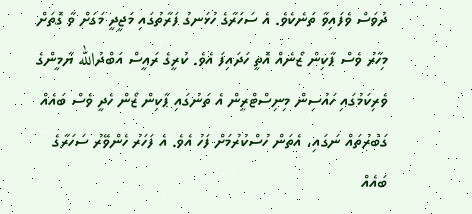ދުވަސް ވެފައިވާ ތަނެކެވެ. އެ ސަހަރާގެ ހުޅަނގު ފަރާތުގައި މަޖީދީ މަގަށް ވާ ގޮތަށް މިހާރު ވެސް ޕާކިން ޒޯނެއް އޮތީ ހަދައިފަ އެވެ. ކުރީގެ ރައީސް އަބްދުالله ޔާމީންގެ ވެރިކަމުގައި ހައުސިން މިނިސްޓްރީން އެ ތަނުގައި ޕާކިން ޒޯން ހެދީ ވެސް ބައެއް ގަބުރުތައް ނަގައި، އެތަން ހުސްކުރުމަށް ފަހު އެވެ. އެ ފަހަރު ހެންވޭރު ސަހަރާގެ ބައެއް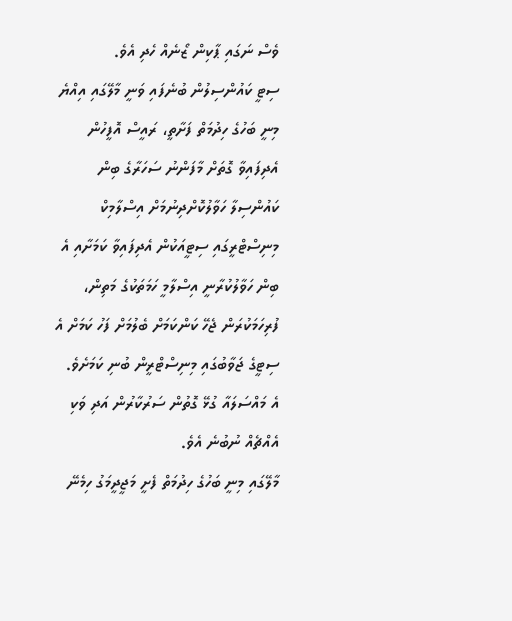ވެސް ނަގައި ޕާކިން ޒޯނެއް ހެދި އެވެ.
ސިޓީ ކައުންސިލުން ބުނެފައި ވަނީ މާލޭގައި އިއްޔެ މިނީ ބަހުގެ ހިދުމަތް ފަށާތީ، ރައީސް އޮފީހުން އެދިފައިވާ ގޮތަށް މާފަންނު ސަހަރާގެ ބިން ކައުންސިލާ ހަވާލުކޮށްދިނުމަށް އިސްލާމިކް މިނިސްޓްރީގައި ސިޓީއަކުން އެދިފައިވާ ކަމަށާއި އެ ބިން ހަވާލުކުރާނީ އިސްލާމީ ހަމަތަކުގެ މަތިން، ފުރިހަމަކުރަން ޖެހޭ ކަންކަމަށް ބެލުމަށް ފަހު ކަމަށް އެ ސިޓީގެ ޖަވާބުގައި މިނިސްޓްރީން ބުނި ކަމަށެވެ.
އެ މައްސަލައާ ގުޅޭ ގޮތުން ސަރުކާރުން އަދި ވަކި އެއްޗެއް ނުބުނެ އެވެ.
މާލޭގައި މިނީ ބަހުގެ ހިދުމަތް ފެށީ މަޖީދީމަގު ހިމެނޭ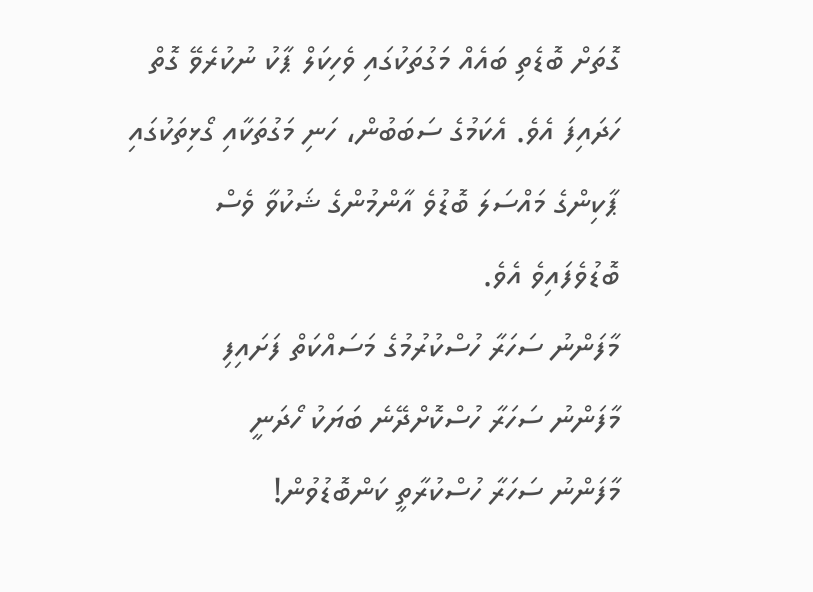ގޮތަށް ބޮޑެތި ބައެއް މަގުތަކުގައި ވެހިކަލް ޕާކު ނުކުރެވޭ ގޮތް ހަދައިފަ އެވެ. އެކަމުގެ ސަބަބުން، ހަނި މަގުތަކާއި ގޯޅިތަކުގައި ޕާކިންގެ މައްސަލަ ބޮޑުވެ އާންމުންގެ ޝަކުވާ ވެސް ބޮޑުވެފައިވެ އެވެ.
މާފަންނު ސަހަރާ ހުސްކުރުމުގެ މަސައްކަތް ފަށައިފި
މާފަންނު ސަހަރާ ހުސްކޮށްދޭނެ ބަޔަކު ހޯދަނީ
މާފަންނު ސަހަރާ ހުސްކުރާތީ ކަންބޮޑުވުން!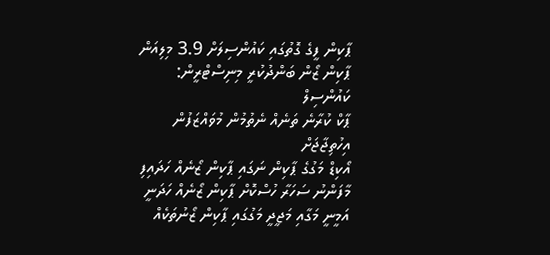ޕާކިން ފީގެ ގޮތުގައި ކައުންސިލަށް 3.9 މިލިއަން
ޕާކިން ޒޯން ބަންދުކުރީ މިނިސްޓްރީން: ކައުންސިލް
ޕާކް ކުރާނެ ތަނެއް ނެތުމުން މުވައްޒަފުން އިހުތިޖާޖަށް
އޯކިޑް މަގުގެ ޕާކިން ނަގައި ޕާކިން ޒޯނެއް ހަދައިފި
މާފަންނު ސަހަރާ ހުސްކޮށް ޕާކިން ޒޯނެއް ހަދަނީ
އަމީނީ މަގާއި މަޖީދީ މަގުގައި ޕާކިން ޒޯނުތަކެއް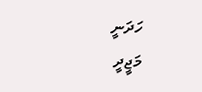ހަދަނީ
މަޖީދީ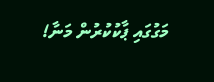މަގުގައި ޕާކުކުރުން މަނާ!